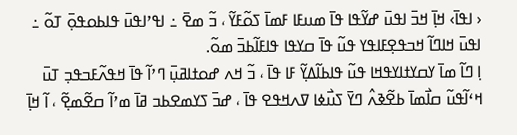‹ ߊߟߊ߫› ߞߊ߲߫ ߞߏ߫ ߊߟߎ߫ ߝߌ߬ߟߊ ߟߊ߫ ߘߎߓߊ ߓߘߊ߫ ߖߋ߬ߓߌ߬ ، ߏ߬ ߘߐ߫ ߸ ߊߟߴߊߟߎ߫ ߟߊߕߋߟߋ߲߫ ߠߋ߬ ߸ ߊߟߎ߫ ߞߊߣߊ߬ ߞߏߟߐ߲ߓߊߟߌ ߟߎ߬ ߟߊ߫ ߛߌߟߊ ߟߊߓߊ߬ߕߏ߫ ߘߋ߬.
ߊ߲ ߣߊ߬ ߘߊ߫ ߌߛߌߙߊߌߟߞߊ ߟߎ߬ ߟߊߕߊ߬ߡߌ߲߬ ߓߊ ߟߊ߫ ، ߏ߬ ߞߍ ߝߋߙߊߥߎ߲߫ ߣߴߊ߬ ߟߊ߫ ߞߟߍ߬ߓߏߟߏ߲ ߠߎ߫ ߞߵߊ߬ߟߎ߬ ߛߊ߯ߘߊ߫ ߕߐ߬ߢߍ߮ ߣߌ߫ ߖߎ߯ߦߊ ߜߍߞߟߐ ߟߊ߫ ، ߝߏ߫ ߖߌߘߐߕߏ ߥߊ߫ ߘߴߊ߬ ߛߐ߬ߘߐ߲߬ ، ߊ߬ ߞߊ߲߫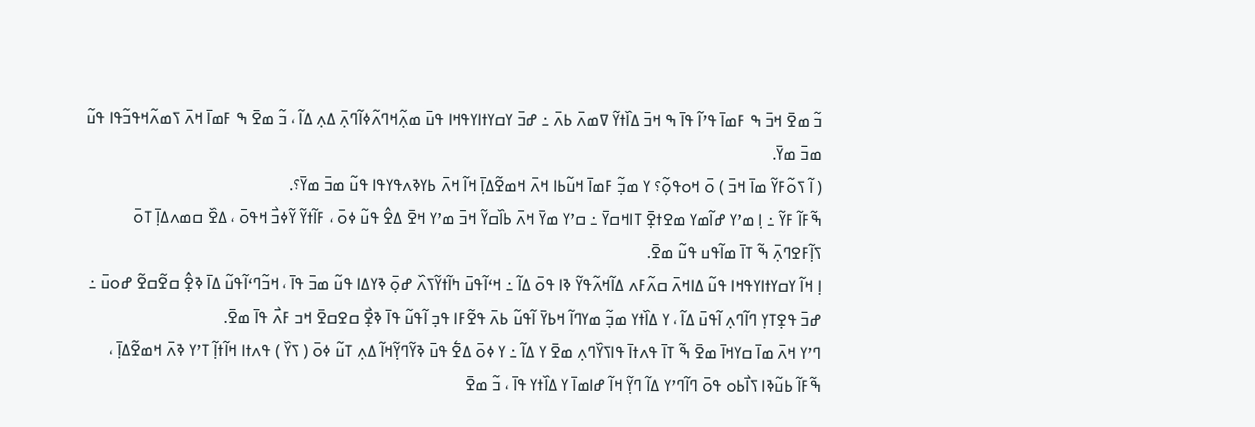ߏ߬ ߘߐ߫ ߞߏ߫ ߒ ߓߘߊ߫ ߟߴߊ߬ ߟߊ߫ ߒ ߞߏ߫ ߡߊ߰ߙߌ߬ ߜߘߍ߫ ߕߍ߫ ߸ ߝߏ߫ ߌߛߌߙߊߌߟߞߊ ߟߎ߫ ߘߍ߲߬ߞߣߍ߬ߦߊ߬ߣߍ߲߫ ߡߍ߲ ߡߊ߬ ، ߏ߬ ߘߐ߫ ߒ ߓߘߊ߫ ߞߍ߫ ߖߘߍ߬ߞߟߏ߬ߟߊ ߟߎ߬ ߘߏ߫ ߘߌ߫.
( ߊ߬ ߖߋ߬ߓߌ߬ ߘߊ߫ ߞߏ߫ ) ߋ߫ ߞߋߟߋ߲߬؟ ߌ ߘߏ߲߬ ߓߘߊ߫ ߞߎ߬ߕߊ ߞߍ߫ ߞߘߐ߬ߡߊ߲߫ ߞߊ߬ ߞߍ߫ ߕߌߢߍߟߌߟߊ ߟߎ߬ ߘߏ߫ ߘߌ߫؟.
ߒ߬ߓߊ߬ ߓߌ߬ ߸ ߊ߲ ߘߴߌ ߝߊ߬ߘߌ ߘߐߙߐ߲߫ ߠߊߞߛߌ߫ ߸ ߛߴߌ ߘߌ߫ ߞߍ߫ ߕߊ߰ߛߌ߬ ߞߏ߫ ߘߴߌ ߞߐ߫ ߡߐ߮ ߟߎ߬ ߦߋ߫ ، ߓߊ߬ߙߌ߬ ߌ߬ߦߏ߯ ߞߟߋ߫ ، ߡߐ߰ ߛߘߍߡߊ߲߫ ߠߋ߫ ߖߊ߲߬ߓߐߣߍ߲߫ ߒ߬ ߠߊ߫ ߘߊ߬ߟߎ ߟߎ߬ ߘߐ߫.
ߊ߲ ߞߊ߬ ߌߛߌߙߊߌߟߞߊ ߟߎ߬ ߡߊߞߍ߫ ߛߍ߬ߓߍ ߡߊ߬ߞߍ߬ߟߌ߬ ߢߊ ߟߋ߫ ߡߊ߬ ߸ ߞߵߊ߬ߟߎ߫ ߤߊ߬ߙߌ߬ߖߍ߰ ߝߋ߲߫ ߢߌߡߊ ߟߎ߬ ߘߏ߫ ߟߊ߫ ، ߞߏ߬ߣߵߊ߬ߟߎ߬ ߡߊ߫ ߢߐ߲߮ ߛߐ߬ߛߐ߬ ߝߋߎ߫ ߸ ߝߏ߫ ߟߐ߲ߠߌ߲ ߣߊ߬ߣߍ߲ ߊ߬ߟߎ߫ ߡߊ߬ ، ߌ ߡߊ߰ߙߌ ߘߏ߲߬ ߘߌߣߊ߬ ߞߕߌ߫ ߊ߬ߟߎ߬ ߕߍ߫ ߟߐ߬ߓߊ ߟߏ߲ ߊ߬ߟߎ߬ ߟߊ߫ ߢߐ߲߯ ߛߐߛߐ߫ ߞߏ ߓߍ߯ ߟߊ߫ ߘߐ߫.
ߣߴߌ ߞߍ߫ ߘߊ߫ ߛߌߞߊ߫ ߘߐ߫ ߒ߬ ߠߊ߫ ߟߍߙߊ߫ ߟߊߖߌ߰ߣߍ߲ ߘߐ߫ ߌ ߡߊ߬ ߸ ߌ ߦߋ߫ ߡߐ߱ ߟߎ߫ ߢߌ߬ߣߌ߲߬ߞߊ߬ ߡߍ߲ ߠߎ߬ ߦߋ߫ ( ߖߌ߰ ) ߟߍߙߊ ߞߊ߬ߙߊ߲߬ ߠߴߌ ߢߍ߫ ߞߘߐ߬ߡߊ߲߫ ، ߒ߬ߓߊ߬ ߕߎ߬ߢߊ ߖߊ߯ߕߋ ߟߋ߫ ߣߊ߬ߣߴߌ ߡߊ߬ ߣߌ߲߬ ߞߊ߬ ߝߊߘߊ߫ ߌ ߡߊ߰ߙߌ ߟߊ߫ ، ߏ߬ ߘߐ߫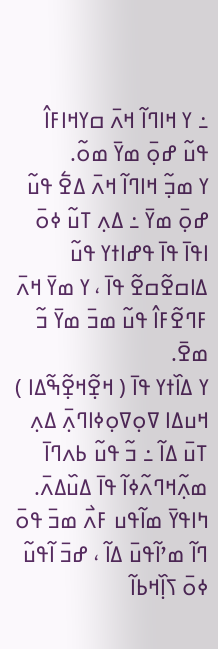߸ ߌ ߞߊߣߊ߬ ߞߍ߫ ߛߌߞߊߓߊ߮ ߟߎ߬ ߝߋ߲߫ ߘߌ߫ ߘߋ߬.
ߌ ߘߏ߲߬ ߞߊߣߊ߬ ߞߍ߫ ߡߐ߱ ߟߎ߬ ߝߋ߲߫ ߘߌ߫ ߸ ߡߍ߲ ߠߎ߬ ߦߋ߫ ߊߟߊ߫ ߟߊ߫ ߟߝߊߙߌ ߟߎ߬ ߡߊߛߐ߬ߛߐ߬ ߟߊ߫ ، ߌ ߘߌ߫ ߞߍ߫ ߓߣߐ߬ߓߊ߮ ߟߎ߬ ߘߏ߫ ߘߌ߫ ߏ߬ ߘߐ߫.
ߌ ߡߊ߰ߙߌ ߟߊ߫ ( ߞߐ߲߬ߞߐ߲߬ߒ߬ߡߊ ) ߞߎߡߊ ߜߋ߲ߜߋ߲ߦߊߣߍ߲߫ ߡߍ߲ ߠߎ߫ ߡߊ߬ ߸ ߏ߬ ߟߎ߬ ߕߍߣߊ߫ ߘߍ߲߬ߞߣߍ߬ߦߊ߬ ߟߊ߫ ߡߎ߰ߡߍ߫.
ߤߊߟߌ߫ ߘߊ߬ߟߎ ߓߍ߯ ߘߏ߫ ߟߋ߫ ߣߊ߬ ߘߴߊ߬ߟߎ߫ ߡߊ߬ ، ߝߏ߫ ߊ߬ߟߎ߬ ߦߋ߫ ߖߊ߲߰ߞߕߊ߬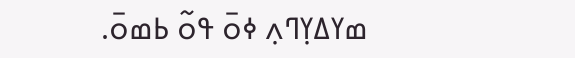ߘߌߡߌ߲ߣߍ߲ ߦߋ߫ ߟߋ߬ ߕߘߋ߫.